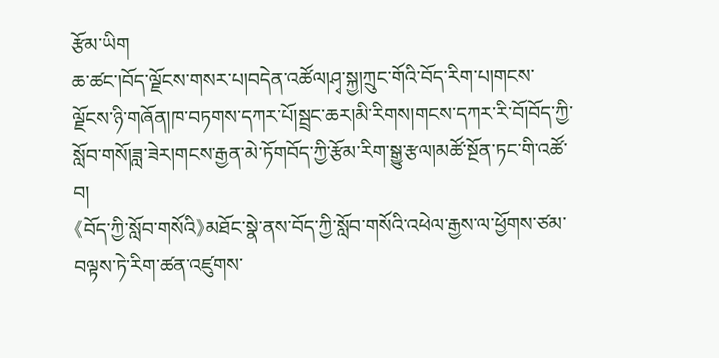རྩོམ་ཡིག
ཆ་ཚང་།བོད་ལྗོངས་གསར་པ།བདེན་འཚོལ།ཤྭ་སྐྱ།ཀྲུང་གོའི་བོད་རིག་པ།གངས་ལྗོངས་ཉི་གཞོན།ཁ་བཏགས་དཀར་པོ།སྦྲང་ཆར།མི་རིགས།གངས་དཀར་རི་བོ།བོད་ཀྱི་སློབ་གསོ།ཟླ་ཟེར།གངས་རྒྱན་མེ་ཏོགབོད་ཀྱི་རྩོམ་རིག་སྒྱུ་རྩལ།མཚོ་སྔོན་ཏང་གི་འཚོ་བ།
《བོད་ཀྱི་སློབ་གསོའི》མཐོང་སྣེ་ནས་བོད་ཀྱི་སློབ་གསོའི་འཕེལ་རྒྱས་ལ་ཕྱོགས་ཙམ་བལྟས་ཏེ་རིག་ཚན་འཛུགས་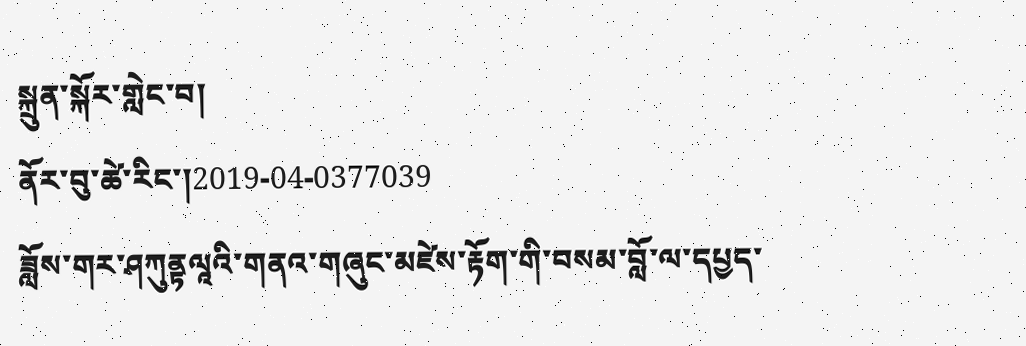སྐྲུན་སྐོར་གླེང་བ།
ནོར་བུ་ཚེ་རིང་།2019-04-0377039
ཟློས་གར་ཤཀུནྟལཱའི་གནའ་གཞུང་མཛེས་རྟོག་གི་བསམ་བློ་ལ་དཔྱད་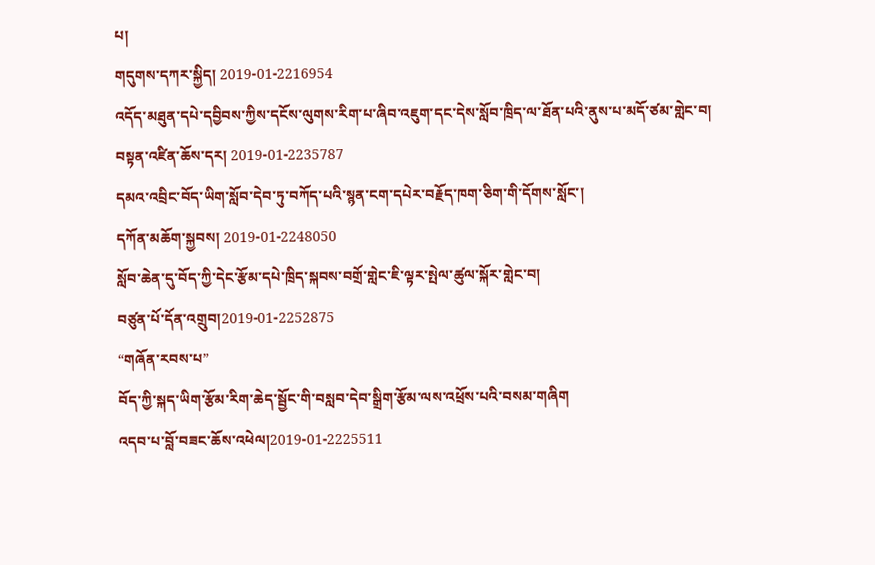པ།
གདུགས་དཀར་སྐྱིད། 2019-01-2216954
འདོད་མཐུན་དཔེ་དབྱིབས་ཀྱིས་དངོས་ལུགས་རིག་པ་ཞིབ་འཇུག་དང་དེས་སློབ་ཁྲིད་ལ་ཐོན་པའི་ནུས་པ་མདོ་ཙམ་གླེང་བ།
བསྟན་འཛིན་ཆོས་དར། 2019-01-2235787
དམའ་འབྲིང་བོད་ཡིག་སློབ་དེབ་ཏུ་བཀོད་པའི་སྙན་ངག་དཔེར་བརྗོད་ཁག་ཅིག་གི་དོགས་སློང་།
དཀོན་མཆོག་སྐྱབས། 2019-01-2248050
སློབ་ཆེན་དུ་བོད་ཀྱི་དེང་རྩོམ་དཔེ་ཁྲིད་སྐབས་བགྲོ་གླེང་ཇི་ལྟར་སྤེལ་ཚུལ་སྐོར་གླེང་བ།
བཙུན་པོ་དོན་འགྲུབ།2019-01-2252875
“གཞོན་རབས་པ”
བོད་ཀྱི་སྐད་ཡིག་རྩོམ་རིག་ཆེད་སྦྱོང་གི་བསླབ་དེབ་སྒྲིག་རྩོམ་ལས་འཕྲོས་པའི་བསམ་གཞིག
འདབ་པ་བློ་བཟང་ཆོས་འཕེལ།2019-01-2225511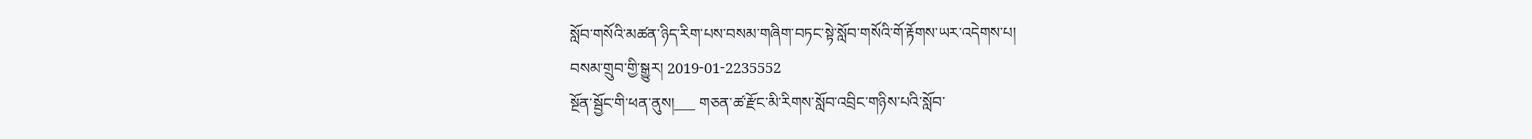སློབ་གསོའི་མཚན་ཉིད་རིག་པས་བསམ་གཞིག་བཏང་སྟེ་སློབ་གསོའི་གོ་རྟོགས་ཡར་འདེགས་པ།
བསམ་གྲུབ་གྱི་སྒྱུར། 2019-01-2235552
སྔོན་སྦྱོང་གི་ཕན་ནུས།___ གཅན་ཚ་རྫོང་མི་རིགས་སློབ་འབྲིང་གཉིས་པའི་སློབ་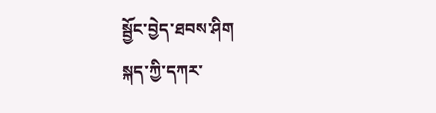སྦྱོང་བྱེད་ཐབས་ཤིག
སྐད་ཀྱི་དཀར་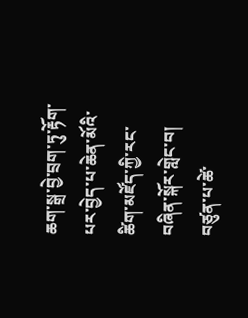ཆག་སྒྲ་བྱེ་བྲག་ཏུ་རྟོག་པར་བྱེད་པ་ཆེན་མོའི་ཚིག་མཛོད་ཀྱི་རང་བཞིན་སྐོར་གླེང་བ།
བཙུན་པ་ཚེ་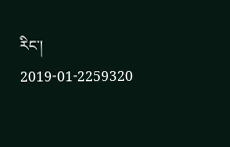རིང་། 2019-01-2259320